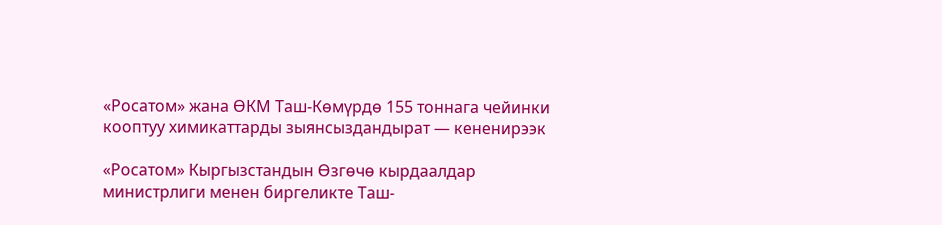«Росатом» жана ӨКМ Таш-Көмүрдө 155 тоннага чейинки кооптуу химикаттарды зыянсыздандырат — кененирээк

«Росатом» Кыргызстандын Өзгөчө кырдаалдар министрлиги менен биргеликте Таш-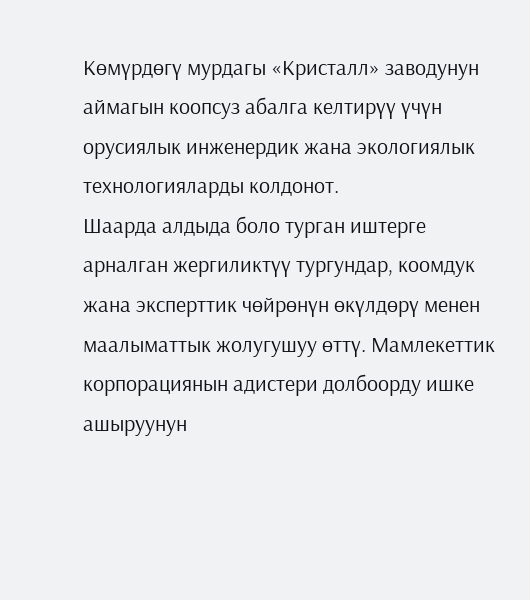Көмүрдөгү мурдагы «Кристалл» заводунун аймагын коопсуз абалга келтирүү үчүн орусиялык инженердик жана экологиялык технологияларды колдонот.
Шаарда алдыда боло турган иштерге арналган жергиликтүү тургундар, коомдук жана эксперттик чөйрөнүн өкүлдөрү менен маалыматтык жолугушуу өттү. Мамлекеттик корпорациянын адистери долбоорду ишке ашыруунун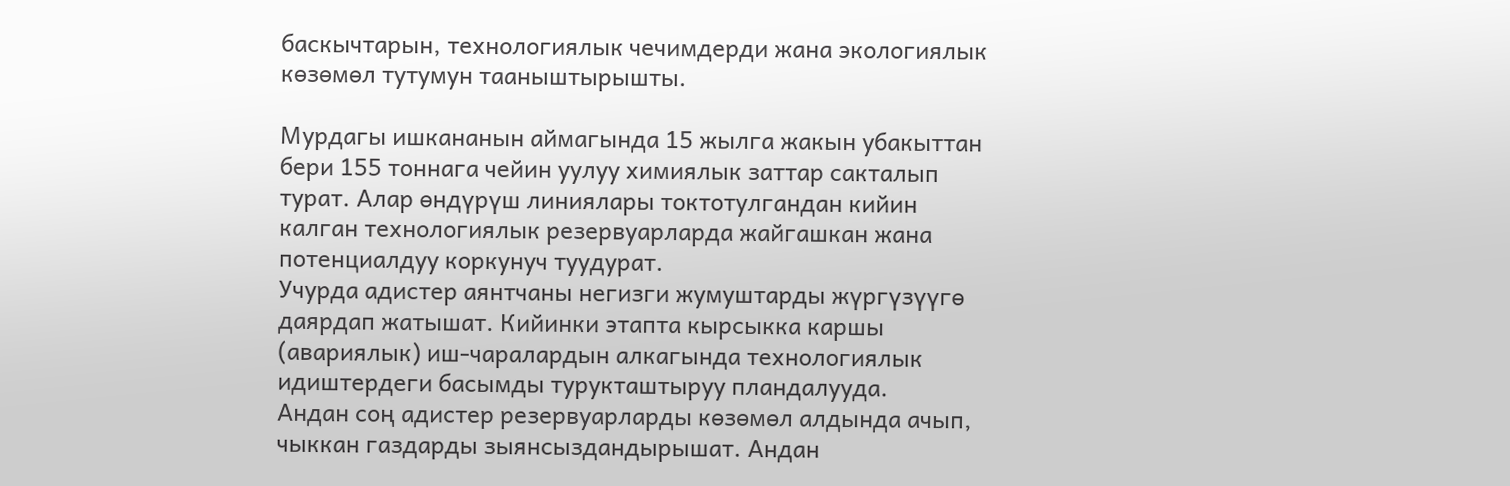баскычтарын, технологиялык чечимдерди жана экологиялык көзөмөл тутумун тааныштырышты.

Мурдагы ишкананын аймагында 15 жылга жакын убакыттан бери 155 тоннага чейин уулуу химиялык заттар сакталып турат. Алар өндүрүш линиялары токтотулгандан кийин калган технологиялык резервуарларда жайгашкан жана потенциалдуу коркунуч туудурат.
Учурда адистер аянтчаны негизги жумуштарды жүргүзүүгө даярдап жатышат. Кийинки этапта кырсыкка каршы (авариялык) иш-чаралардын алкагында технологиялык идиштердеги басымды турукташтыруу пландалууда.
Андан соң адистер резервуарларды көзөмөл алдында ачып, чыккан газдарды зыянсыздандырышат. Андан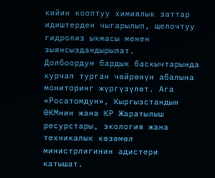кийин кооптуу химиялык заттар идиштерден чыгарылып, щелочтуу гидролиз ыкмасы менен зыянсыздандырылат.
Долбоордун бардык баскычтарында курчап турган чөйрөнүн абалына мониторинг жүргүзүлөт. Ага «Росатомдун», Кыргызстандын ӨКМнин жана КР Жаратылыш ресурстары, экология жана техникалык көзөмөл министрлигинин адистери катышат.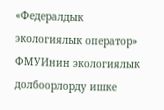«Федералдык экологиялык оператор» ФМУИнин экологиялык долбоорлорду ишке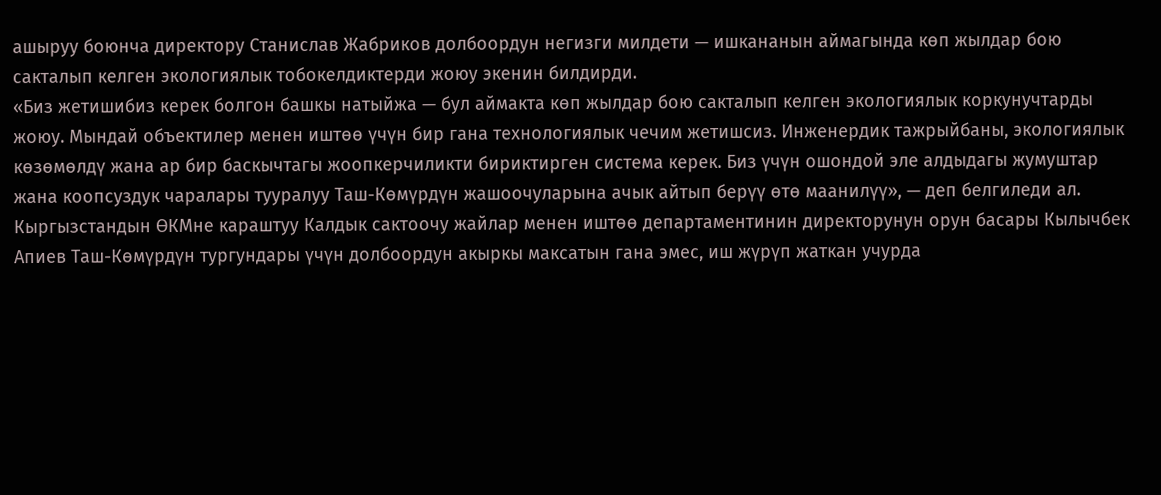ашыруу боюнча директору Станислав Жабриков долбоордун негизги милдети — ишкананын аймагында көп жылдар бою сакталып келген экологиялык тобокелдиктерди жоюу экенин билдирди.
«Биз жетишибиз керек болгон башкы натыйжа — бул аймакта көп жылдар бою сакталып келген экологиялык коркунучтарды жоюу. Мындай объектилер менен иштөө үчүн бир гана технологиялык чечим жетишсиз. Инженердик тажрыйбаны, экологиялык көзөмөлдү жана ар бир баскычтагы жоопкерчиликти бириктирген система керек. Биз үчүн ошондой эле алдыдагы жумуштар жана коопсуздук чаралары тууралуу Таш-Көмүрдүн жашоочуларына ачык айтып берүү өтө маанилүү», — деп белгиледи ал.
Кыргызстандын ӨКМне караштуу Калдык сактоочу жайлар менен иштөө департаментинин директорунун орун басары Кылычбек Апиев Таш-Көмүрдүн тургундары үчүн долбоордун акыркы максатын гана эмес, иш жүрүп жаткан учурда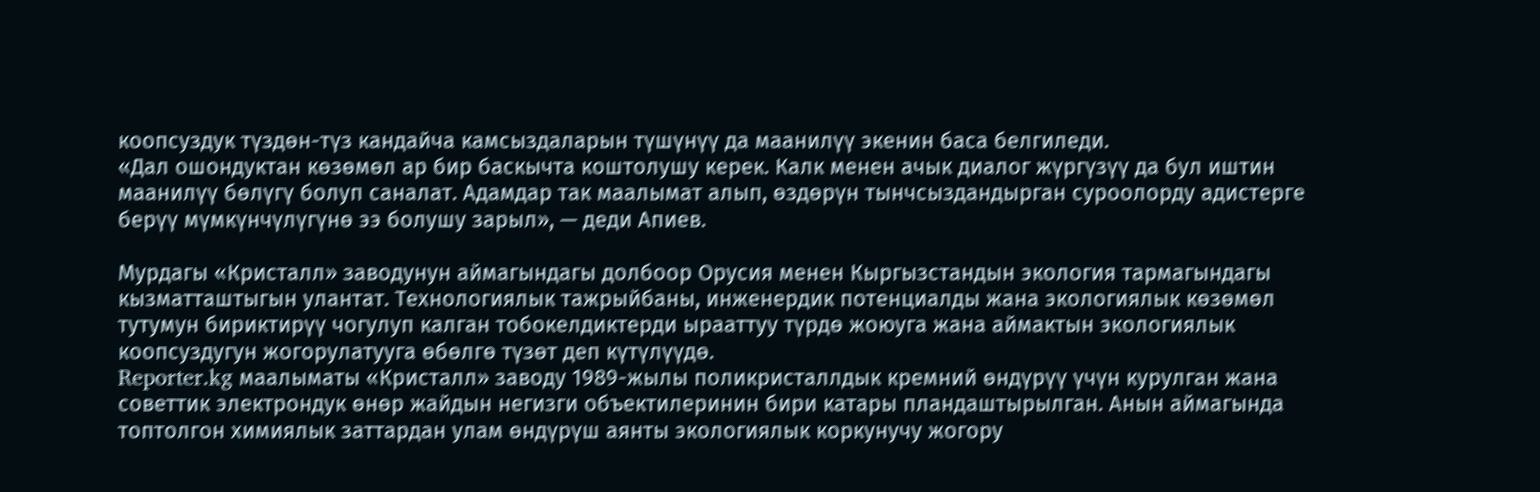коопсуздук түздөн-түз кандайча камсыздаларын түшүнүү да маанилүү экенин баса белгиледи.
«Дал ошондуктан көзөмөл ар бир баскычта коштолушу керек. Калк менен ачык диалог жүргүзүү да бул иштин маанилүү бөлүгү болуп саналат. Адамдар так маалымат алып, өздөрүн тынчсыздандырган суроолорду адистерге берүү мүмкүнчүлүгүнө ээ болушу зарыл», — деди Апиев.

Мурдагы «Кристалл» заводунун аймагындагы долбоор Орусия менен Кыргызстандын экология тармагындагы кызматташтыгын улантат. Технологиялык тажрыйбаны, инженердик потенциалды жана экологиялык көзөмөл тутумун бириктирүү чогулуп калган тобокелдиктерди ырааттуу түрдө жоюуга жана аймактын экологиялык коопсуздугун жогорулатууга өбөлгө түзөт деп күтүлүүдө.
Reporter.kg маалыматы «Кристалл» заводу 1989-жылы поликристаллдык кремний өндүрүү үчүн курулган жана советтик электрондук өнөр жайдын негизги объектилеринин бири катары пландаштырылган. Анын аймагында топтолгон химиялык заттардан улам өндүрүш аянты экологиялык коркунучу жогору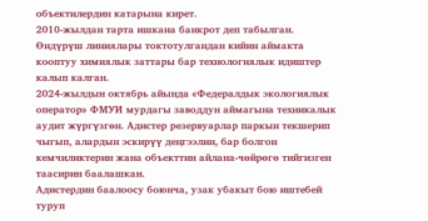объектилердин катарына кирет.
2010-жылдан тарта ишкана банкрот деп табылган. Өндүрүш линиялары токтотулгандан кийин аймакта кооптуу химиялык заттары бар технологиялык идиштер калып калган.
2024-жылдын октябрь айында «Федералдык экологиялык оператор» ФМУИ мурдагы заводдун аймагына техникалык аудит жүргүзгөн. Адистер резервуарлар паркын текшерип чыгып, алардын эскирүү деңгээлин, бар болгон кемчиликтерин жана объекттин айлана-чөйрөгө тийгизген таасирин баалашкан.
Адистердин баалоосу боюнча, узак убакыт бою иштебей туруп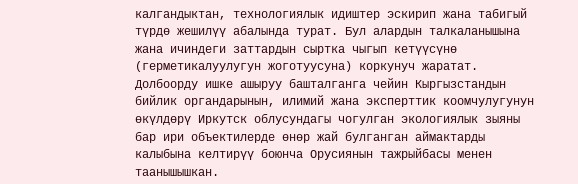калгандыктан, технологиялык идиштер эскирип жана табигый түрдө жешилүү абалында турат. Бул алардын талкаланышына жана ичиндеги заттардын сыртка чыгып кетүүсүнө (герметикалуулугун жоготуусуна) коркунуч жаратат.
Долбоорду ишке ашыруу башталганга чейин Кыргызстандын бийлик органдарынын, илимий жана эксперттик коомчулугунун өкүлдөрү Иркутск облусундагы чогулган экологиялык зыяны бар ири объектилерде өнөр жай булганган аймактарды калыбына келтирүү боюнча Орусиянын тажрыйбасы менен таанышышкан.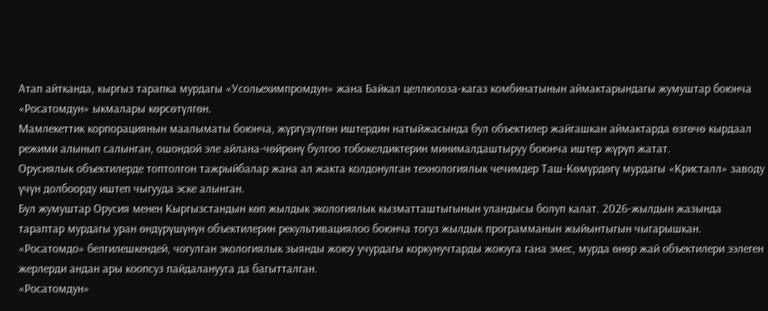Атап айтканда, кыргыз тарапка мурдагы «Усольехимпромдун» жана Байкал целлюлоза-кагаз комбинатынын аймактарындагы жумуштар боюнча «Росатомдун» ыкмалары көрсөтүлгөн.
Мамлекеттик корпорациянын маалыматы боюнча, жүргүзүлгөн иштердин натыйжасында бул объектилер жайгашкан аймактарда өзгөчө кырдаал режими алынып салынган, ошондой эле айлана-чөйрөнү булгоо тобокелдиктерин минималдаштыруу боюнча иштер жүрүп жатат.
Орусиялык объектилерде топтолгон тажрыйбалар жана ал жакта колдонулган технологиялык чечимдер Таш-Көмүрдөгү мурдагы «Кристалл» заводу үчүн долбоорду иштеп чыгууда эске алынган.
Бул жумуштар Орусия менен Кыргызстандын көп жылдык экологиялык кызматташтыгынын уландысы болуп калат. 2026-жылдын жазында тараптар мурдагы уран өндүрүшүнүн объектилерин рекультивациялоо боюнча тогуз жылдык программанын жыйынтыгын чыгарышкан.
«Росатомдо» белгилешкендей, чогулган экологиялык зыянды жоюу учурдагы коркунучтарды жоюуга гана эмес, мурда өнөр жай объектилери ээлеген жерлерди андан ары коопсуз пайдаланууга да багытталган.
«Росатомдун»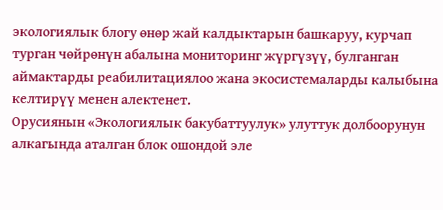экологиялык блогу өнөр жай калдыктарын башкаруу, курчап турган чөйрөнүн абалына мониторинг жүргүзүү, булганган аймактарды реабилитациялоо жана экосистемаларды калыбына келтирүү менен алектенет.
Орусиянын «Экологиялык бакубаттуулук» улуттук долбоорунун алкагында аталган блок ошондой эле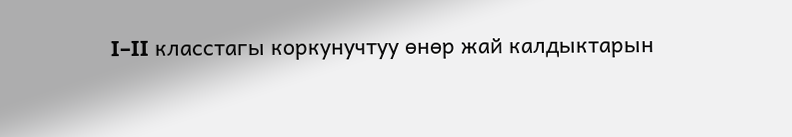I–II класстагы коркунучтуу өнөр жай калдыктарын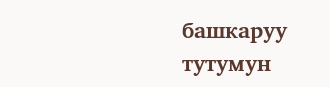башкаруу тутумун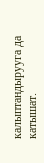калыптандырууга да катышат.